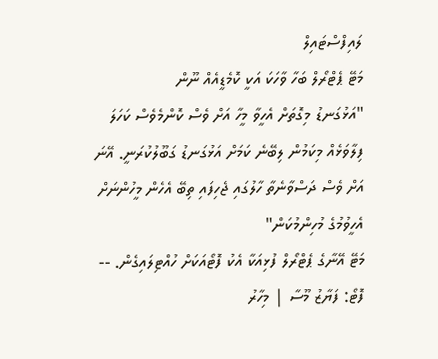ލައިފްސްޓައިލް
މަޓޭ ޕެޓްރޯލް ބަހާ ވާހަކަ އަކީ ކޮމެޑީއެއް ނޫން
"އަޅުގަނޑު މިގޮތަށް އެހީވާ މީހާ އަށް ވެސް ކޮންމެވެސް ކަހަލަ ފިލާވަޅެއް މިކަމުން ލިބޭނެ ކަމަށް އަޅުގަނޑު ގަބޫލުކުރަނީ. އޭނަ އަށް ވެސް ދަސްވާނެތާ ހާލުގައި ޖެހިފައި ތިބޭ އެހެން މީހުންނަށް އެހީވުމުގެ މުހިންމުކަން"
މަޓޭ އޭނާގެ ޕެޓްރޯލް ފުޅިއަކާ އެކު ފޮޓޯއަކަށް ހުއްޓިލައިގެން. -- ފޮޓޯ: ފަޔާޒު މޫސާ | މިހާރު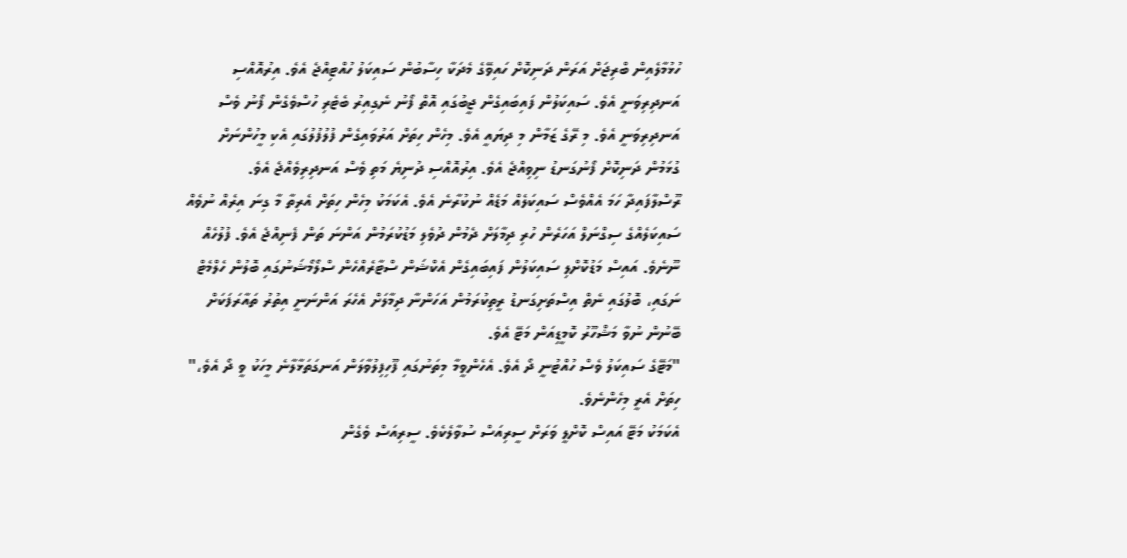ހުޅުމާލެއިން ބްރިޖަށް އަރަން ދަނިކޮށް ހައިވޭގެ މެދަކާ ހިސާބުން ސައިކަލު ހުއްޓިއްޖެ އެވެ. އިރުއޮއްސި އަނދިރިވަނީ އެވެ. ސައިކަލުން ފައިބައިގެން ޖީބުގައި އޮތް ފޯނު ނެގިއިރު ބެޓެރި ހުސްވެގެން ފޯނު ވެސް އަނދިރިވަނީ އެވެ. މި ރޭގެ ޒަމާން މި ދިޔައީ އެވެ. މިހެން ހިތަށް އަރުވައިގެން ފުލުފުލުގައި އެކި މީހުންނަށް ގުޅަމުން ދަނިކޮށް ފޯނުގަނޑު ނިވިއްޖެ އެވެ. އިރުއޮއްސި ދުނިޔެ މަތި ވެސް އަނދިރިވެއްޖެ އެވެ.
ރޫސްލާފައިދާ ހަމަ އެއްވެސް ސައިކަލެއް މަޑެއް ނުކުރާނެ އެވެ. އެކަމަކު މިހެން ހިތަށް އެރިތާ މާ ގިނަ އިރެއް ނުވެއް ސައިކަލެއްގެ ސިގްނަލް އަހަރެން ހުރި ދިމާލަށް ދެމުން ދުވެލި މަޑުކުރަމުން އަންނަ ތަން ފެނިއްޖެ އެވެ. ފުލުހެއް ނޫނެވެ. އައިސް މަޑުކޮށްލި ސައިކަލުން ފައިބައިގެން އެކްޝަން ސްޓާރެއްހެން ސްލޯމޯޝަނުގައި ބޮލުން ހެލްމެޓް ނަގައި، ބޮލުގައި ނެތް އިސްތަށިގަނޑު ރީތިކުރަމުން އަހަންނާ ދިމާލަށް އެހެރަ އަންނަނީ އިތުރު ތައާރަފަކަށް ބޭނުން ނުވާ މަޝްހޫރު ކޮމީޑިއަން މަޓޭ އެވެ.
"މަޓޭގެ ސައިކަލު ވެސް ހުއްޓުނީ ދޯ އެވެ. އެހެންވީމާ މިތަނުގައި ފޫހިފިލުވާލަން އަނގަތަޅާލާނެ މީހަކު ވީ ދޯ އެވެ،" ހިތަށް އެރީ މިހެންނެވެ.
އެކަމަކު މަޓޭ އައިސް ކޮށްލީ ވަރަށް ސީރިއަސް ސުވާލެކެވެ. ސީރިއަސް ވެގެން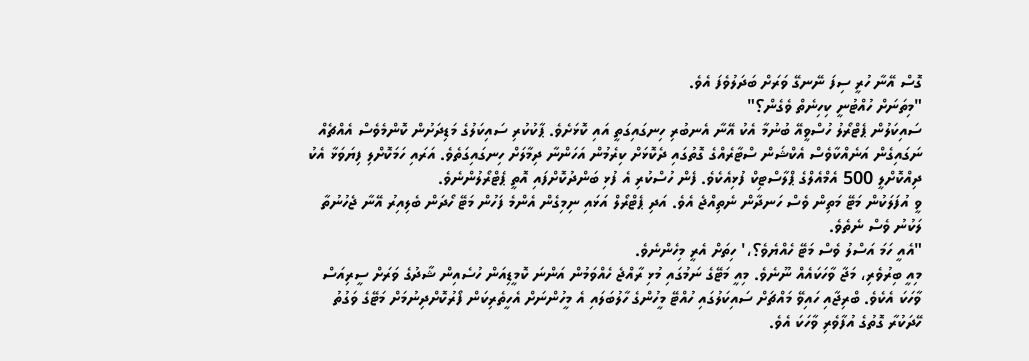ގޮސް އޭނާ ހުރީ ސިފަ ނޭނގޭ ވަރަށް ބަދަލުވެފަ އެވެ.
"މިތަނަށް ހުއްޓުނީ ކިހިނެތް ވެގެން؟"
ސައިކަލުން ޕެޓްރޯލު ހުސްވީއޭ ބުނުމާ އެކު އޭނާ އެނބުރި ހިނގައިގަތީ އައި ކޮޅަށެވެ. ޕާކުކުރި ސައިކަލުގެ މަޑިދަށުން ކޮންމެވެސް އެއްޗެއް ނަގައިގެން އަނެއްކާވެސް އެކްޝަން ސްޓާރެއްގެ ގޮތުގައި ދެކޮޅަށް ކިރެމުން އަހަންނާ ދިމާލަށް ހިނގައިގަތެވެ. އަރައި ހަމަކޮށްލި ފިޔަވަޅާ އެކު ދިއްކޮށްލީ 500 އެމްއެލްގެ ޕްލާސްޓިކް ފުޅިއެކެވެ. ފެން ހުސްކުރި އެ ފުޅި ބަންދުކޮށްފައި އޮތީ ޕެޓްރޯލުންނެވެ.
ވީ އުފަލަކުން މަޓޭ މަތިން ވެސް ހަނދާން ނެތިއްޖެ އެވެ. އަދި ޕެޓްރޯލް އަޅައި ނިމިގެން އެންމެ ފަހުން މަޓޭ ހޯދަން ބެލިއިރު އޭނާ ޖެހުނުތާ ލަކުނު ވެސް ނެތެވެ.
"އެއީ ހަމަ އަސްލު ވެސް މަޓޭ ހެއްޔެވެ؟،' ހިތަށް އެރީ މިހެންނެވެ.
މިއީ ބިރުވެރި، މަޖާ ވާހަކައެއް ނޫނެވެ. މިއީ މަޓޭގެ ނަމުގައި މުޅި ރާއްޖެ ހެއްވަމުން އަންނަ ކޮމީޑިއަން ހުސެއިން ޝާދުގެ ވަރަށް ސީރިއަސް ވާހަކަ އެކެވެ. ބްރިޖާއި ހައިވޭ މައްޗަށް ސައިކަލުގައި ހުއްޓޭ މީހުންގެ ހާލުބަލައި އެ މީހުންނަށް އެހީތެރިކަން ފޯރުކޮށްދިނުމަށް މަޓޭގެ ވަގުތު ހޭދަކުރާ ގޮތުގެ އުފާވެރި ވާހަކަ އެވެ.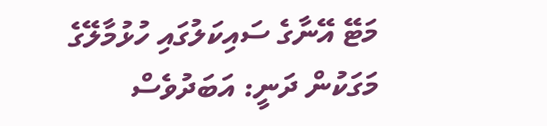މަޓޭ އޭނާގެ ސައިކަލުގައި ހުޅުމާލޭގެ މަގަކުން ދަނީ: އަބަދުވެސް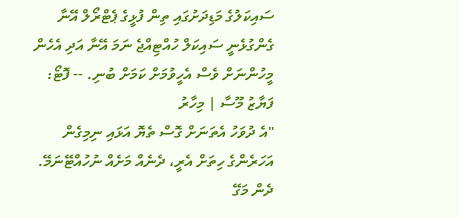ސައިކަލުގެ މަޑިދަށުގައި ތިން ފުޅީގެ ޕެޓްރޯލް އޭނާ ގެންގުޅެނީ ސައިކަލް ހުއްޓިއްޖެ ނަމަ އޭނާ އަދި އެހެން މީހުންނަށް ވެސް އެހީވުމަށް ކަމަށް ބުނި. -- ފޮޓޯ: ފަޔާޒު މޫސާ | މިހާރު
"އެ ދުވަހު އެތަނަށް ގޮސް ތެޔޮ އަޅައި ނިމިގެން އަހަރެންގެ ހިތަށް އެރީ، ދެނެއް މަށެއް ނުހުއްޓޭނަމޭ. ދެން މަގޭ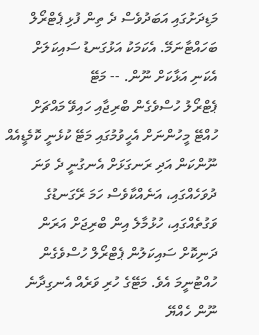މަޑިދަށުގައި އަބަދުވެސް ދެ ތިން ފުޅި ޕެޓްރޯލް ބަހައްޓާނަމޭ. އެކަމަކު އަޅުގަނޑު ސައިކަލަށް އެކަނި އަޅާކަށް ނޫން. -- މަޓޭ
ޕެޓްރޯލު ހުސްވެގެން ބްރިޖާއި ހައިވޭ މައްޗަށް ހުއްޓޭ މީހުންނަށް އެހީވުމުގައި މަޓޭ ކުޅެނީ ކޮމެޑީއެއް ނޫންކަން އަދި ރަނގަޅަށް އެނގުނީ ދެ ވަނަ ދުވަހެއްގައި، އަނެއްކާވެސް ހަމަ ރޭގަނޑުގެ ވަގުތެއްގައި، ހުޅުމާލެ އިން ބްރިޖަށް އަރަން ދަނިކޮށް ސައިކަލުން ޕެޓްރޯލް ހުސްވެގެން ހުއްޓުނީމަ އެވެ. މަޓޭގެ ހުރި ވަރެއް އެނގިދާނެ ނޫން ހެއްޔޭ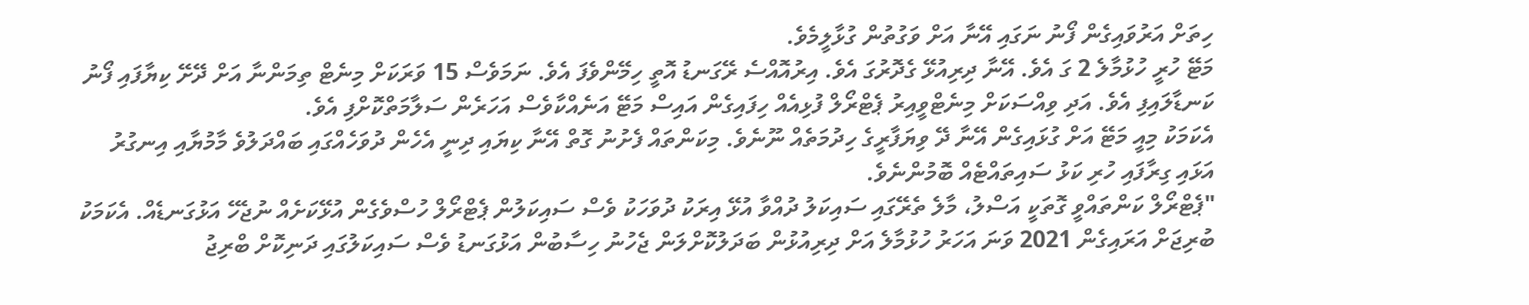ހިތަށް އަރުވައިގެން ފޯނު ނަގައި އޭނާ އަށް ވަގުތުން ގުޅާލީމެވެ.
މަޓޭ ހުރީ ހުޅުމާލެ 2 ގަ އެވެ. އޭނާ ދިރިއުޅޭ ގެދޮރުގަ އެވެ. އިރުއޮއްސެ ރޭގަނޑު އޮތީ ހިމޭންވެފަ އެވެ. ނަމަވެސް 15 ވަރަކަށް މިނެޓް ތިމަންނާ އަށް ދޭށޭ ކިޔާފައި ފޯނު ކަނޑާލައިފި އެވެ. އަދި ވިއްސަކަށް މިނެޓްވީއިރު ޕެޓްރޯލް ފުޅިއެއް ހިފައިގެން އައިސް މަޓޭ އަނެއްކާވެސް އަހަރެން ސަލާމަތްކޮށްފި އެވެ.
އެކަމަކު މިއީ މަޓޭ އަށް ގުޅައިގެން އޭނާ ދޭ ވިޔަފާރީގެ ހިދުމަތެއް ނޫނެވެ. މިކަންތައް ފެށުނު ގޮތް އޭނާ ކިޔައި ދިނީ އެހެން ދުވަހެއްގައި ބައްދަލުވެ މާމުޔާއި އިނގުރު އަޅައި ގިރާފައި ހުރި ކަޅު ސައިތައްޓެއް ބޮމުންނެވެ.
"ޕެޓްރޯލް ކަންތައްވީ ގޮތަކީ އަސްލު، މާލެ ތެރޭގައި ސައިކަލު ދުއްވާ އުޅޭ އިރަކު ދުވަހަކު ވެސް ސައިކަލުން ޕެޓްރޯލް ހުސްވެގެން އުޅޭކަށެއް ނުޖެހޭ އަޅުގަނޑެއް. އެކަމަކު ބުރިޖަށް އަރައިގެން 2021 ވަނަ އަހަރު ހުޅުމާލެ އަށް ދިރިއުޅުން ބަދަލުކޮށްލަން ޖެހުނު ހިސާބުން އަޅުގަނޑު ވެސް ސައިކަލުގައި ދަނިކޮށް ބްރިޖު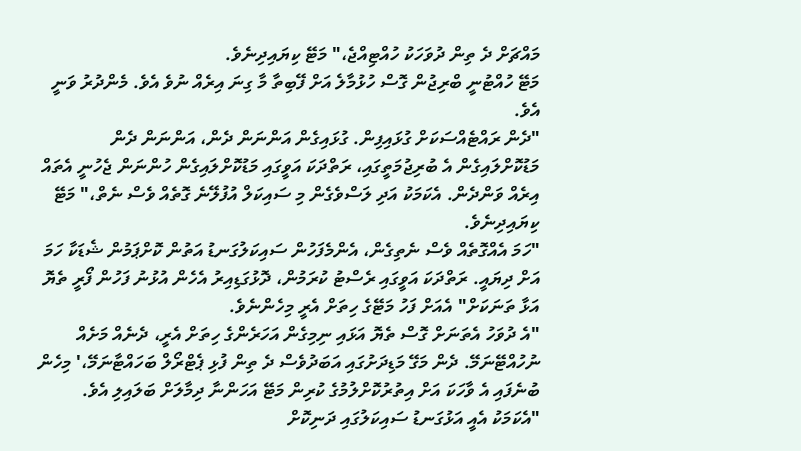މައްޗަށް ދެ ތިން ދުވަހަކު ހުއްޓިއްޖެ،" މަޓޭ ކިޔައިދިނެވެ.
މަޓޭ ހުއްޓުނީ ބްރިޖުން ގޮސް ހުޅުމާލެ އަށް ފޭބިތާ މާ ގިނަ އިރެއް ނުވެ އެވެ. މެންދުރު ވަނީ އެވެ.
"ދެން ރައްޓެއްސަކަށް ގުޅައިފިން. ގުޅައިގެން އަންނަން ދެން، އަންނަން ދެން މަޑުކޮށްލައިގެން އެ ބުރިޖުމަތީގައި، ރަތްދަކަ އަވީގައި މަޑުކޮށްލައިގެން ހުންނަން ޖެހުނީ އެތައް އިރެއް ވަންދެން. އެކަމަކު އަދި ލަސްވެގެން މި ސައިކަލް އުފުލޭނެ ގޮތެއް ވެސް ނެތް،" މަޓޭ ކިޔައިދިނެވެ.
"ހަމަ އެއްގޮތެއް ވެސް ނެތިގެން، އެންމެފަހުން ސައިކަލުގަނޑު އަތުން ކޮށްޕަމުން ޝެޑަކާ ހަމަ އަށް ދިޔައީ. ރަތްދަކަ އަވީގައި ރެސްޓު ކުރަމުން، ދޮޅުގަޑިއިރު އެހެން އުޅުނު ފަހުން ފޯރީ ތެޔޮ އަޅާ ތަނަކަށް" އެއަށް ފަހު މަޓޭގެ ހިތަށް އެރީ މިހެންނެވެ.
"އެ ދުވަހު އެތަނަށް ގޮސް ތެޔޮ އަޅައި ނިމިގެން އަހަރެންގެ ހިތަށް އެރީ، ދެނެއް މަށެއް ނުހުއްޓޭނަމޭ. ދެން މަގޭ މަޑިދަށުގައި އަބަދުވެސް ދެ ތިން ފުޅި ޕެޓްރޯލް ބަހައްޓާނަމޭ،' މިހެން ބުނެފައި އެ ވާހަކަ އަށް އިތުރުކޮށްލުމުގެ ކުރިން މަޓޭ އަހަންނާ ދިމާލަށް ބަލައިލި އެވެ.
"އެކަމަކު އެއީ އަޅުގަނޑު ސައިކަލުގައި ދަނިކޮށް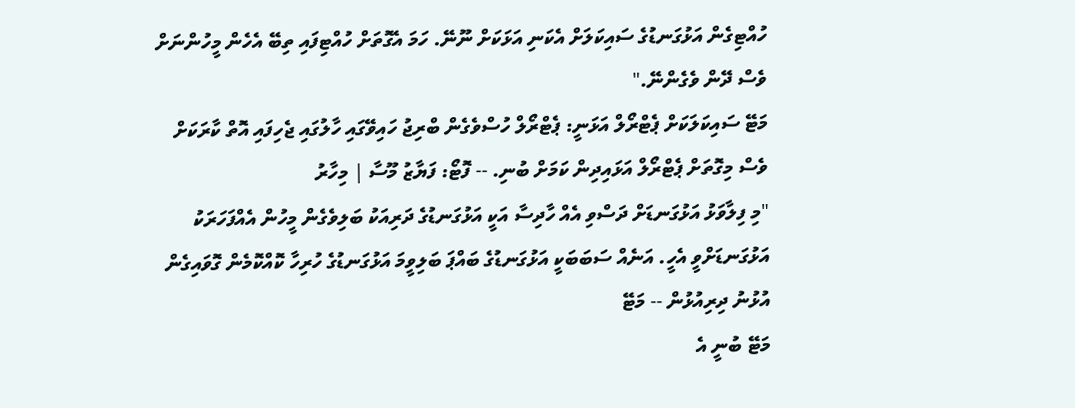ހުއްޓިގެން އަޅުގަނޑުގެ ސައިކަލަށް އެކަނި އަޅަކަށް ނޫނޭ. ހަމަ އެގޮތަށް ހުއްޓިފައި ތިބޭ އެހެން މީހުންނަށް ވެސް ދޭން ވެގެންނޭ."
މަޓޭ ސައިކަލަކަށް ޕެޓްރޯލް އަޅަނީ: ޕެޓްރޯލް ހުސްވެގެން ބްރިޖު ހައިވޭގައި ހާލުގައި ޖެހިފައި އޮތް ކާރަކަށް ވެސް މިގޮތަށް ޕެޓްރޯލް އަޅައިދިން ކަމަށް ބުނި. -- ފޮޓޯ: ފަޔާޒު މޫސާ | މިހާރު
"މި ފިލާވަޅު އަޅުގަނޑަށް ދަސްވި އެއް ހާދިސާ އަކީ އަޅުގަނޑުގެ ދަރިއަކު ބަލިވެގެން މީހުން އެއްފަހަރަކު އަޅުގަނޑަށްވީ އެހީ. އަނެއް ސަބަބަކީ އަޅުގަނޑުގެ ބައްޕަ ބަލިވީމަ އަޅުގަނޑުގެ ހުރިހާ ކޮއްކޮމެން ގޮވައިގެން އުޅުނު ދިރިއުޅުން -- މަޓޭ
މަޓޭ ބުނީ އެ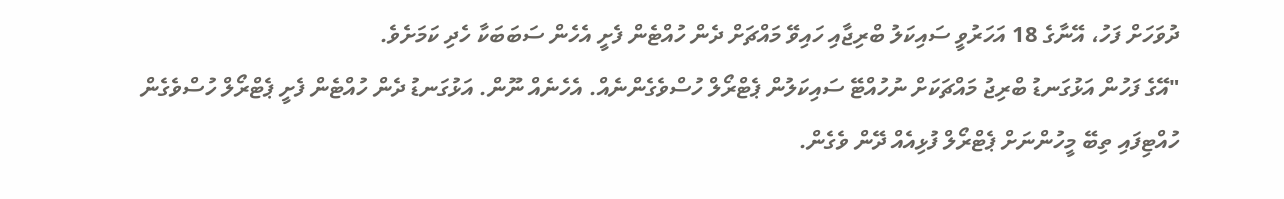ދުވަހަށް ފަހު، އޭނާގެ 18 އަހަރުވީ ސައިކަލު ބްރިޖާއި ހައިވޭ މައްޗަށް ދެން ހުއްޓެން ފެށީ އެހެން ސަބަބަކާ ހެދި ކަމަށެވެ.
"އޭގެ ފަހުން އަޅުގަނޑު ބްރިޖު މައްޗަކަށް ނުހުއްޓޭ ސައިކަލުން ޕެޓްރޯލް ހުސްވެގެންނެއް. އެހެނެއް ނޫން. އަޅުގަނޑު ދެން ހުއްޓެން ފެށީ ޕެޓްރޯލް ހުސްވެގެން ހުއްޓިފައި ތިބޭ މީހުންނަށް ޕެޓްރޯލް ފުޅިއެއް ދޭން ވެގެން.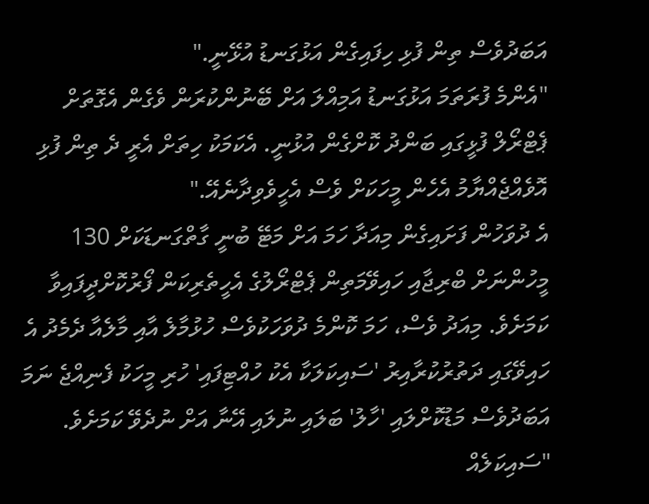އަބަދުވެސް ތިން ފުޅި ހިފައިގެން އަޅުގަނޑު އުޅޭނީ."
"އެންމެ ފުރަތަމަ އަޅުގަނޑު އަމިއްލަ އަށް ބޭނުންކުރަން ވެގެން އެގޮތަށް ޕެޓްރޯލް ފުޅީގައި ބަންދު ކޮށްގެން އުޅުނީ. އެކަމަކު ހިތަށް އެރީ ދެ ތިން ފުޅި އޮވެއްޖެއްޔާމު އެހެން މީހަކަށް ވެސް އެހީވެވިދާނެއޭ."
އެ ދުވަހުން ފަށައިގެން މިއަދާ ހަމަ އަށް މަޓޭ ބުނީ ގާތްގަނޑަކަށް 130 މީހުންނަށް ބްރިޖާއި ހައިވޭމަތިން ޕެޓްރޯލުގެ އެހީތެރިކަން ފޯރުކޮށްދީފައިވާ ކަމަށެވެ. މިއަދު ވެސް، ހަމަ ކޮންމެ ދުވަހަކުވެސް ހުޅުމާލެ އާއި މާލެއާ ދެމެދު އެ ހައިވޭގައި ދަތުރުކުރާއިރު 'ސައިކަލަކާ އެކު ހުއްޓިފައި' ހުރި މީހަކު ފެނިއްޖެ ނަމަ އަބަދުވެސް މަޑުކޮށްލައި 'ހާލު' ބަލައި ނުލައި އޭނާ އަށް ނުދެވޭ ކަމަށެވެ.
"ސައިކަލެއް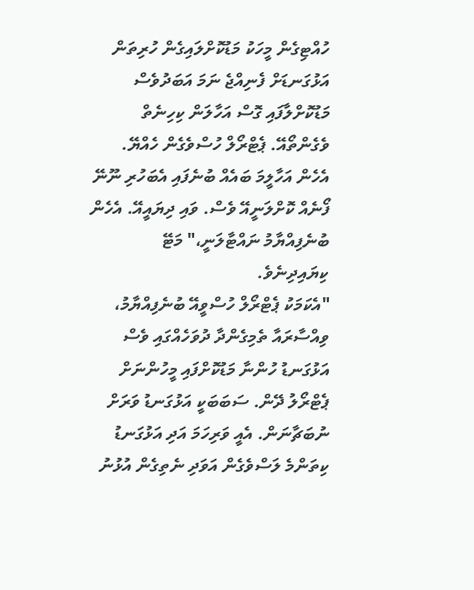ހުއްޓިގެން މީހަކު މަޑުކޮށްލައިގެން ހުރިތަން އަޅުގަނޑަށް ފެނިއްޖެ ނަމަ އަބަދުވެސް މަޑުކޮށްލާފައި ގޮސް އަހާލަން ކިހިނެތް ވެގެންތޯއޭ. ޕެޓްރޯލް ހުސްވެގެން ހެއްޔޭ. އެހެން އަހާލީމަ ބައެއް ބުނެފައި އެބަހުރި ނޫނޭ ފޯނެއް ކޮށްލަނީއޭ ވެސް. ވައި ދިޔައީއޭ. އެހެން ބުނެފިއްޔާމު ނައްޓާލަނީ،" މަޓޭ ކިޔައިދިނެވެ.
"އެކަމަކު ޕެޓްރޯލް ހުސްވީއޭ ބުނެފިއްޔާމު، ވިއްސާރައާ ތެމިގެންދާ ދުވަހެއްގައި ވެސް އަޅުގަނޑު ހުންނާ މަޑުކޮށްފައި މީހުންނަށް ޕެޓްރޯލު ދޭން. ސަބަބަކީ އަޅުގަނޑު ވަރަށް ނުބަޗާނަން. އެއީ ވަރިހަމަ އަދި އަޅުގަނޑު ކިތަންމެ ލަސްވެގެން އަވަދި ނެތިގެން އުޅުނު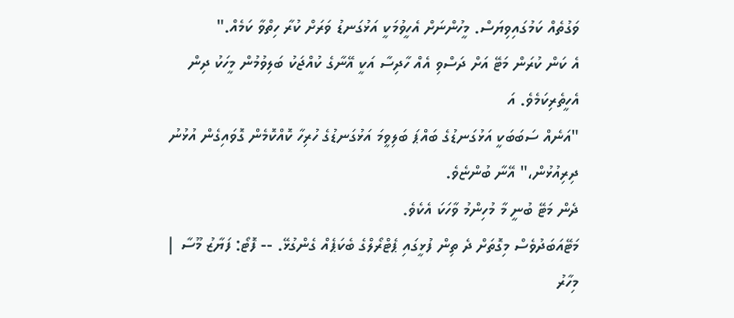ވަގުތެއް ކަމުގައިވިޔަސް. މީހުންނަށް އެހީވުމަކީ އަޅުގަނޑު ވަރަށް ކުރާ ހިތްވާ ކަމެއް."
އެ ކަން ކުރަން މަޓޭ އަށް ދަސްވި އެއް ހާދިސާ އަކީ އޭނާގެ ކުއްޖަކު ބަލިވުމުން މީހަކު ދިން އެހީތެރިކަމެވެ. އަ
"އަނެއް ސަބަބަކީ އަޅުގަނޑުގެ ބައްޕަ ބަލިވީމަ އަޅުގަނޑުގެ ހުރިހާ ކޮއްކޮމެން ގޮވައިގެން އުޅުނު ދިރިއުޅުން،" އޭނާ ބުންޏެވެ.
ދެން މަޓޭ ބުނީ މާ މުހިންމު ވާހަކަ އެކެވެ.
މަޓޭއަބަދުވެސް މިގޮތަށް ދެ ތިން ފުޅީގައި ޕެޓްރޯލްގެ ބެކަޕެއް ގެންގުޅޭ. -- ފޮޓޯ: ފަޔާޒު މޫސާ | މިހާރު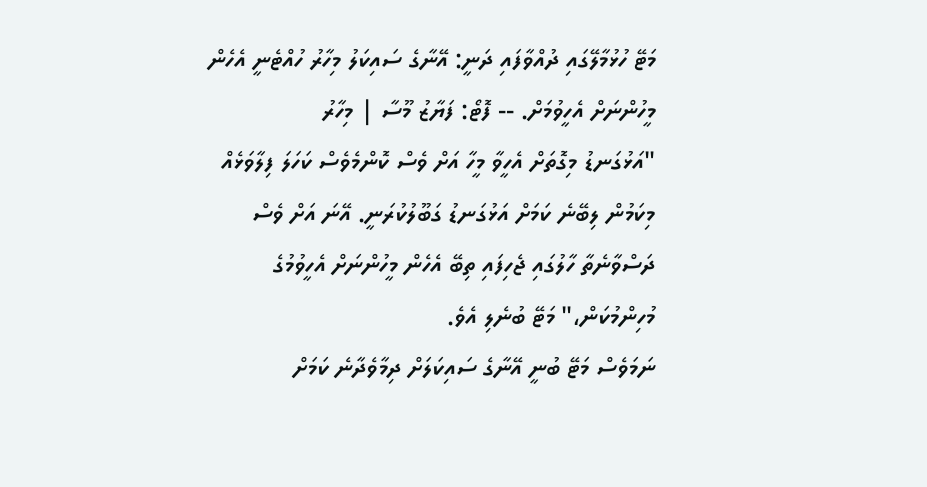މަޓޭ ހުޅުމާލޭގައި ދުއްވާފައި ދަނީ: އޭނާގެ ސައިކަލު މިހާރު ހުއްޓެނީ އެހެން މީހުންނަށް އެހީވުމަށް. -- ފޮޓޯ: ފަޔާޒު މޫސާ | މިހާރު
"އަޅުގަނޑު މިގޮތަށް އެހީވާ މީހާ އަށް ވެސް ކޮންމެވެސް ކަހަލަ ފިލާވަޅެއް މިކަމުން ލިބޭނެ ކަމަށް އަޅުގަނޑު ގަބޫލުކުރަނީ. އޭނަ އަށް ވެސް ދަސްވާނެތާ ހާލުގައި ޖެހިފައި ތިބޭ އެހެން މީހުންނަށް އެހީވުމުގެ މުހިންމުކަން،" މަޓޭ ބުނެލި އެވެ.
ނަމަވެސް މަޓޭ ބުނީ އޭނާގެ ސައިކަލަށް ދިމާވެދާނެ ކަމަށް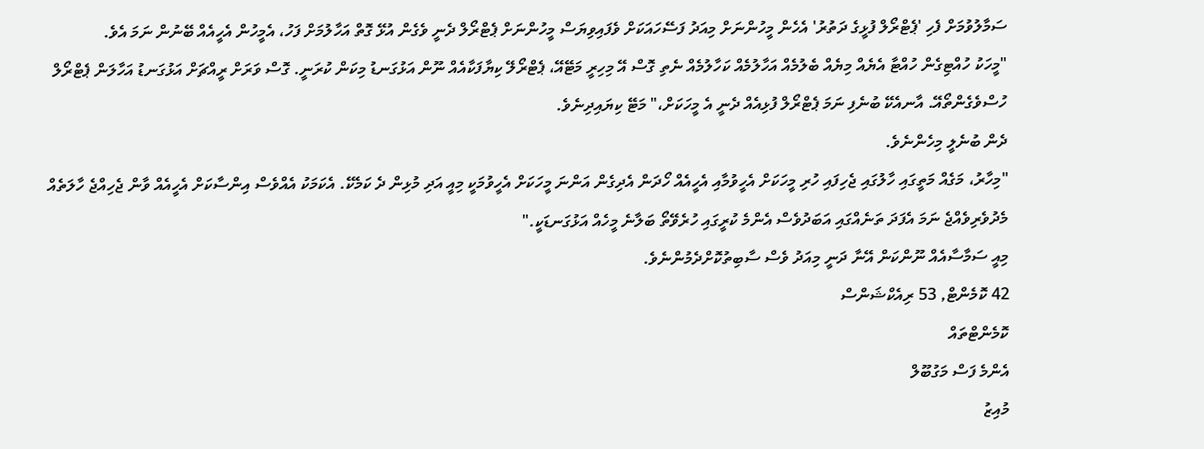ސަމާލުވުމަށް ފެހި 'ޕެޓްރޯލް ފުޅީގެ ދަތުރު' އެހެން މީހުންނަށް މިއަދު ފަސޭހައަކަށް ވެފައިވިޔަސް މީހުންނަށް ޕެޓްރޯލް ދެނީ ވެގެން އުޅޭ ގޮތް އަހާލުމަށް ފަހު، އެމީހުން އެހީއެއް ބޭނުން ނަމަ އެވެ.
"މީހަކު ހުއްޓިގެން ހުއްޓާ އެޔެއް މިޔެއް ބެލުމެއް އަހާލުމެއް ކަހާލުމެއް ނެތި ގޮސް އޭ މިހިރީ މަޓޭއޭ، ޕެޓްރޯލޭ ކިޔާފަކާއެއް ނޫން އަޅުގަނޑު މިކަން ކުރަނީ. ގޮސް ވަރަށް ރީއްޗަށް އަޅުގަނޑު އަހާލަން ޕެޓްރޯލް ހުސްވެގެންތޯއޭ. އާނއެކޭ ބުނެފި ނަމަ ޕެޓްރޯލް ފުޅިއެއް ދެނީ އެ މީހަކަށް،" މަޓޭ ކިޔައިދިނެވެ.
ދެން ބުނެލީ މިހެންނެވެ.
"މިހާރު، މަގެއް މަތީގައި ހާލުގައި ޖެހިފައި ހުރި މީހަކަށް އެހީވުމާއި އެހީއެއް ހޯދަން އެދިގެން އަންނަ މީހަކަށް އެހީވުމަކީ މިއީ އަދި މުޅިން ދެ ކަމެކޭ. އެކަމަކު އެއްވެސް އިންސާކަށް އެހީއެއް ވާން ޖެހިއްޖެ ހާލަތެއް މެދުވެރިވެއްޖެ ނަމަ އެފަދަ ތަނެއްގައި އަބަދުވެސް އެންމެ ކުރީގައި ހުރެވޭތޯ ބަލާނެ މީހެއް އަޅުގަނޑަކީ."
މިއީ ސަމާސާއެއް ނޫންކަން އޭނާ ދަނީ މިއަދު ވެސް ސާބިތުކޮށްދެމުންނެވެ.
42 ކޮމެންޓް, 53 ރިއެކްޝަންސް
ކޮމެންޓްތައް
އެންމެ ފަސް މަގުބޫލް
މުއިޒު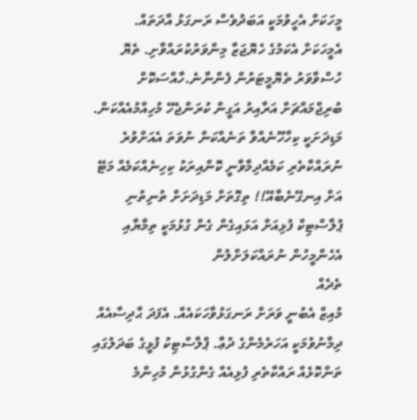މީހަކަށް އެހީވުމަކީ އަބަދުވެސް ރަނގަޅު އާދަތައް. އެމީހަކަށް އެކަމުގެ ހެޔޮޖަޒާ މިންވަރުކުރައްވާށި. ތެޔޮ ހުސްވާވަރު ތެޔޮމީޓަރުން ފެންނާނެ.ހާއްސަކޮށް ބުރިޖްމައްޗަށް އަރާއިރު އަގީން ކުރަންޖެހޭ މުހިއްމުއެއްކަން. މަޑިދަށަކީ ކިހާހޫނެއްވާ ތަނެއްކަން ނުވަތަ އެއަށްވުރެ ނުރައްކާތެރި ކަމެއްދިމާވާނީ ކޮންއިރަކު ކިހިނެއްކަމެއް މަޓޭ އަށް އިނގޭނެބާއޭ!! ތިގޮތަށް މަޑިދަށަށް ތުނިތުނި ޕުލާސްޓިކް ފުޅިއަށް އަޅައިގެން ގެން ގުޅުމަކީ ތިމާޔާއި އެހެންމީހުން ނުރައްކަލަށްލުން
ތެދެއް
މުއިޒް އެބުނީ ވަރަށް ރަނގަޅުވާހަކައެއް. އެފަދަ ޙާދިސާއެއް ދިމާނުވުމަކީ އަހަރެމެންގެ ދުޢާ. ޕްލާސްޓިކު ފުޅީގެ ބަދަލުގައި ތަންކޮޅެއް ރައްކާތެރި ފުޅިއެއް ގެންގުޅުން މުހިންމެ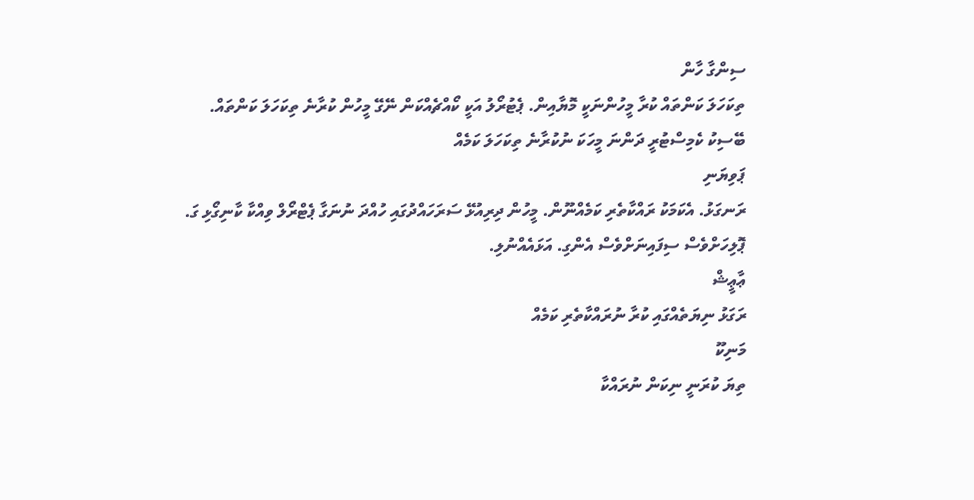ސިންގާ ހާން
ތިކަހަލަ ކަންތައް ކުރާ މީހުންނަކީ މޮޔާއިން. ޕެޓުރޯލު އަކީ ކޯއްޗެއްކަން ނޭގޭ މީހުން ކުރާނެ ތިކަހަލަ ކަންތައް. ބޭސިކު ކެމިސްޓުރީ ދަންނަ މީހަކަ ނުކުރާނެ ތިކަހަލަ ކަމެއް
ޕަވިޔަނި
ރަނގަޅު. އެކަމަކު ރައްކާތެރި ކަމެއްނޫން. މީހުން ދިރިއުޅޭ ސަރަހައްދުގައި ހުއްދަ ނުނަގާ ޕެޓްރޯލް ވިއްކާ ކާނިގޯޅި ގަ. ޕޮލިހަށްވެސް ސިފައިނަށްވެސް އެންގި. އަޅައެއްނުލި.
ޢާޢީޝް
ރަގަޅު ނިޔަތެއްގައި ކުރާ ނުރައްކާތެރި ކަމެއް
މަނިކޫ
ތިޔަ ކުރަނީ ނިކަން ނުރައްކާ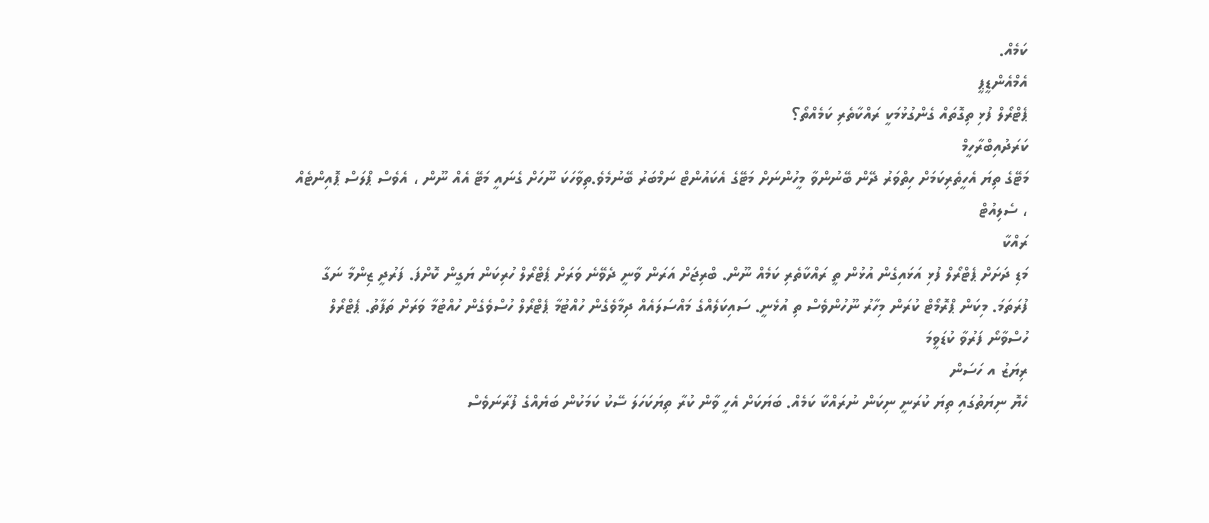ކަމެއް.
އެމްއެންޑީޕީ
ޕެޓްރޯލް ފުޅި ތިގޮތައް ގެންގުޅުމަކީ ރައްކާތެރި ކަމެއްތޯ؟
ކަރަދުއިބްރާހީމް
މަޓޭގެ ތިޔަ އެހީތެރިކަމަށް ހިތްވަރު ދޭން ބޭނުންވާ މީހުންނަށް މަޓޭގެ އެކައުންޓް ނަމްބަރު ބޭނުމެވެ.ތިވާހަކަ ނޫހަށް ގެނައީ މަޓޭ އެއް ނޫން ، އެވެސް ޕްލަސް ޕޮއިންޓެއް ، ސެލިއުޓް
ރައްކާ
މަޑި ދަށަށް ޕެޓްރޯލް ފުޅި އަޅައިގެން އުޅުން ތީ ރައްކާތެރި ކަމެއް ނޫން. ބްރިޖަށް އަރަން ވާނީ ދެވޭނެ ވަރަށް ޕެޓްރޯލް ހުރިކަން ޔަގީން ކޮށްފަ. ފަރުދީ ޒިންމާ ނަގާ ފުރަތަމަ. މިކަން ޕްރޮމޯޓް ކުރަން މިހާރު ނޫހުންވެސް ތި އުޅެނީ. ސައިކަލެއްގެ މައްސަލައެއް ދިމާވެގެން ހުއްޓުމާ ޕެޓްރޯލް ހުސްވެގެން ހުއްޓުމާ ވަރަށް ތަފާތު. ޕެޓްރޯލް ހުސްވާނޯ ފަރުވާ ކުޑަވީމަ
ރިޔަޒު އ ހަސަން
ހެޔޮ ނިޔަތުގައި ތިޔަ ކުރަނީ ނިކަން ނުރައްކާ ކަމެއް. ބަޔަކަށް އެހީ ވާން ކުރާ ތިޔަކަހަލަ ސޭކު ކަމަކުން ބަޔެއްގެ ފުރާނަވެސް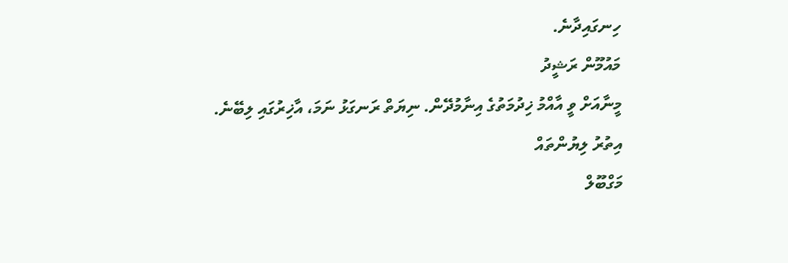ހިނގައިދާނެ.
މައުމޫން ރަޝީދު
މީނާއަށް ވީ އާއްމު ޚިދުމަތުގެ އިނާމުދޭން. ނިޔަތް ރަނގަޅު ނަމަ، އާޚިރުގައި ލިބޭނެ.
އިތުރު ލިޔުންތައް
މަގްބޫލް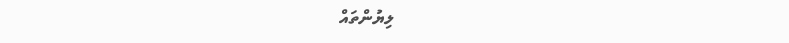ލިޔުންތައް